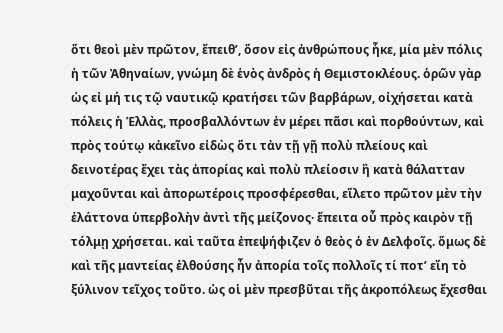ὅτι θεοὶ μὲν πρῶτον, ἔπειθʼ, ὅσον εἰς ἀνθρώπους ἧκε, μία μὲν πόλις ἡ τῶν Ἀθηναίων, γνώμη δὲ ἑνὸς ἀνδρὸς ἡ Θεμιστοκλέους. ὁρῶν γὰρ ὡς εἰ μή τις τῷ ναυτικῷ κρατήσει τῶν βαρβάρων, οἰχήσεται κατὰ πόλεις ἡ Ἑλλὰς, προσβαλλόντων ἐν μέρει πᾶσι καὶ πορθούντων, καὶ πρὸς τούτῳ κἀκεῖνο εἰδὼς ὅτι τἀν τῇ γῇ πολὺ πλείους καὶ δεινοτέρας ἔχει τὰς ἀπορίας καὶ πολὺ πλείοσιν ἢ κατὰ θάλατταν μαχοῦνται καὶ ἀπορωτέροις προσφέρεσθαι, εἵλετο πρῶτον μὲν τὴν ἐλάττονα ὑπερβολὴν ἀντὶ τῆς μείζονος· ἔπειτα οὗ πρὸς καιρὸν τῇ τόλμῃ χρήσεται. καὶ ταῦτα ἐπεψήφιζεν ὁ θεὸς ὁ ἐν Δελφοῖς. ὅμως δὲ καὶ τῆς μαντείας ἐλθούσης ἦν ἀπορία τοῖς πολλοῖς τί ποτʼ εἴη τὸ ξύλινον τεῖχος τοῦτο. ὡς οἱ μὲν πρεσβῦται τῆς ἀκροπόλεως ἔχεσθαι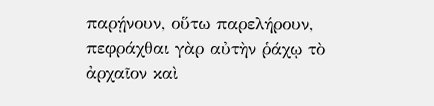παρῄνουν, οὕτω παρελήρουν, πεφράχθαι γὰρ αὐτὴν ῥάχῳ τὸ ἀρχαῖον καὶ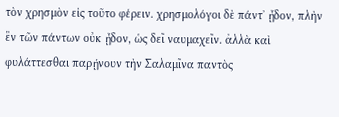τὸν χρησμὸν εἰς τοῦτο φέρειν. χρησμολόγοι δὲ πάντʼ ᾖδον, πλὴν ἓν τῶν πάντων οὐκ ᾖδον, ὡς δεῖ ναυμαχεῖν. ἀλλὰ καὶ φυλάττεσθαι παρῄνουν τὴν Σαλαμῖνα παντὸς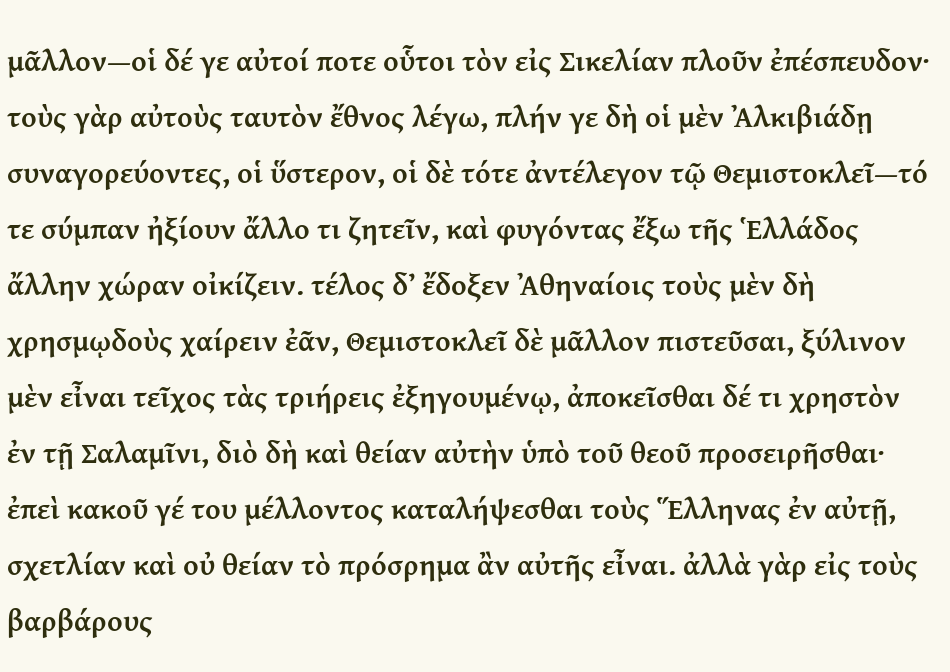μᾶλλον—οἱ δέ γε αὐτοί ποτε οὗτοι τὸν εἰς Σικελίαν πλοῦν ἐπέσπευδον· τοὺς γὰρ αὐτοὺς ταυτὸν ἔθνος λέγω, πλήν γε δὴ οἱ μὲν Ἀλκιβιάδῃ συναγορεύοντες, οἱ ὕστερον, οἱ δὲ τότε ἀντέλεγον τῷ Θεμιστοκλεῖ—τό τε σύμπαν ἠξίουν ἄλλο τι ζητεῖν, καὶ φυγόντας ἔξω τῆς Ἑλλάδος ἄλλην χώραν οἰκίζειν. τέλος δʼ ἔδοξεν Ἀθηναίοις τοὺς μὲν δὴ χρησμῳδοὺς χαίρειν ἐᾶν, Θεμιστοκλεῖ δὲ μᾶλλον πιστεῦσαι, ξύλινον μὲν εἶναι τεῖχος τὰς τριήρεις ἐξηγουμένῳ, ἀποκεῖσθαι δέ τι χρηστὸν ἐν τῇ Σαλαμῖνι, διὸ δὴ καὶ θείαν αὐτὴν ὑπὸ τοῦ θεοῦ προσειρῆσθαι· ἐπεὶ κακοῦ γέ του μέλλοντος καταλήψεσθαι τοὺς Ἕλληνας ἐν αὐτῇ, σχετλίαν καὶ οὐ θείαν τὸ πρόσρημα ἂν αὐτῆς εἶναι. ἀλλὰ γὰρ εἰς τοὺς βαρβάρους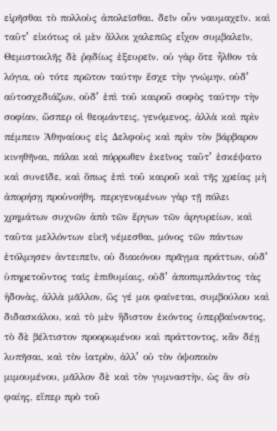εἰρῆσθαι τὸ πολλοὺς ἀπολεῖσθαι. δεῖν οὖν ναυμαχεῖν. καὶ ταῦτʼ εἰκότως οἱ μὲν ἄλλοι χαλεπῶς εἶχον συμβαλεῖν, Θεμιστοκλῆς δὲ ῥᾳδίως ἐξευρεῖν. οὐ γὰρ ὅτε ἦλθον τὰ λόγια, οὐ τότε πρῶτον ταύτην ἔσχε τὴν γνώμην, οὐδʼ αὐτοσχεδιάζων, οὐδʼ ἐπὶ τοῦ καιροῦ σοφὸς ταύτην τὴν σοφίαν, ὥσπερ οἱ θεομάντεις, γενόμενος, ἀλλὰ καὶ πρὶν πέμπειν Ἀθηναίους εἰς Δελφοὺς καὶ πρὶν τὸν βάρβαρον κινηθῆναι, πάλαι καὶ πόρρωθεν ἐκεῖνος ταῦτʼ ἐσκέψατο καὶ συνεῖδε, καὶ ὅπως ἐπὶ τοῦ καιροῦ καὶ τῆς χρείας μὴ ἀπορήσῃ προὐνοήθη. περιγενομένων γὰρ τῇ πόλει χρημάτων συχνῶν ἀπὸ τῶν ἔργων τῶν ἀργυρείων, καὶ ταῦτα μελλόντων εἰκῆ νέμεσθαι, μόνος τῶν πάντων ἐτόλμησεν ἀντειπεῖν, οὐ διακόνου πρᾶγμα πράττων, οὐδʼ ὑπηρετοῦντος ταῖς ἐπιθυμίαις, οὐδʼ ἀποπιμπλάντος τὰς ἡδονὰς, ἀλλὰ μᾶλλον, ὥς γέ μοι φαίνεται, συμβούλου καὶ διδασκάλου, καὶ τὸ μὲν ἥδιστον ἑκόντος ὑπερβαίνοντος, τὸ δὲ βέλτιστον προορωμένου καὶ πράττοντος, κἂν δέῃ λυπῆσαι, καὶ τὸν ἰατρὸν, ἀλλʼ οὐ τὸν ὀψοποιὸν μιμουμένου, μᾶλλον δὲ καὶ τὸν γυμναστὴν, ὡς ἂν σὺ φαίης, εἴπερ πρὸ τοῦ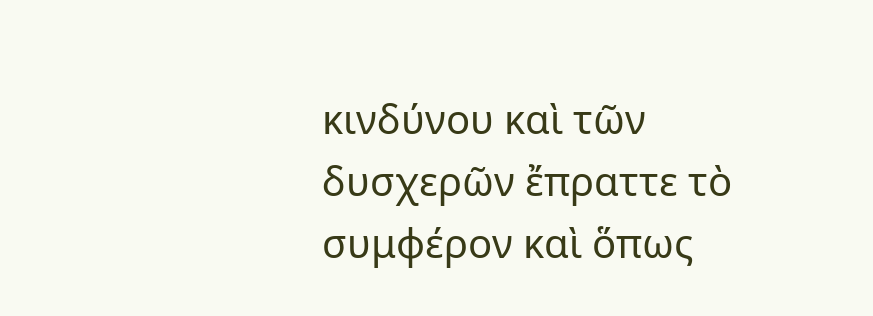κινδύνου καὶ τῶν δυσχερῶν ἔπραττε τὸ συμφέρον καὶ ὅπως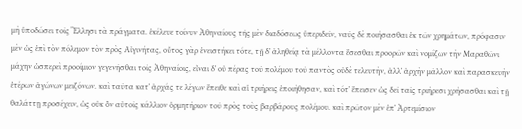μὴ ὑποδώσει τοῖς Ἕλλησι τὰ πράγματα. ἐκέλευε τοίνυν Ἀθηναίους τῆς μὲν διαδόσεως ὑπεριδεῖν, ναῦς δὲ ποιήσασθαι ἐκ τῶν χρημάτων, πρόφασιν μὲν ὡς ἐπὶ τὸν πόλεμον τὸν πρὸς Αἰγινήτας, οὗτος γὰρ ἐνειστήκει τότε, τῇ δʼ ἀληθείᾳ τὰ μέλλοντα ἔσεσθαι προορῶν καὶ νομίζων τὴν Μαραθῶνι μάχην ὡσπερεὶ προοίμιον γεγενῆσθαι τοῖς Ἀθηναίοις, εἶναι δʼ οὐ πέρας τοῦ πολέμου τοῦ παντὸς οὐδὲ τελευτὴν, ἀλλʼ ἀρχὴν μᾶλλον καὶ παρασκευὴν ἑτέρων ἀγώνων μειζόνων. καὶ ταῦτα κατʼ ἀρχάς τε λέγων ἔπειθε καὶ αἱ τριήρεις ἐποιήθησαν, καὶ τότʼ ἔπεισεν ὡς δεῖ ταῖς τριήρεσι χρήσασθαι καὶ τῇ θαλάττῃ προσέχειν, ὡς οὐκ ὂν αὐτοῖς κάλλιον ὁρμητήριον τοῦ πρὸς τοὺς βαρβάρους πολέμου. καὶ πρῶτον μὲν ἐπʼ Ἀρτεμίσιον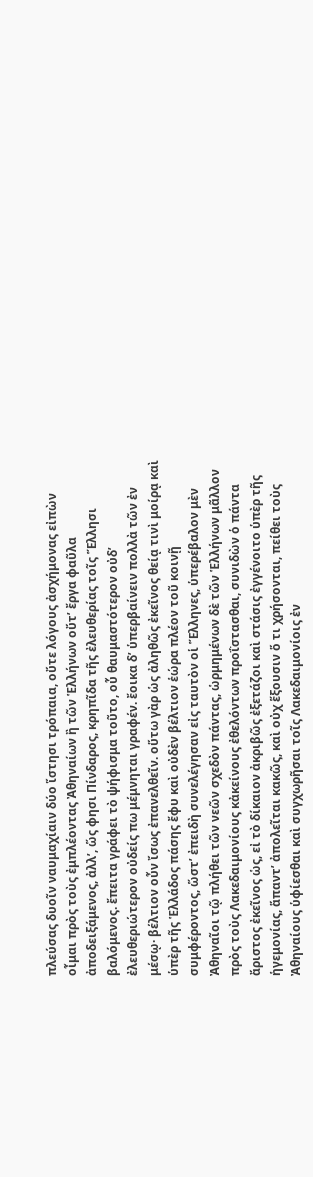πλεύσας δυοῖν ναυμαχίαιν δύο ἵστησι τρόπαια, οὔτε λόγους ἀσχήμονας εἰπὼν οἶμαι πρὸς τοὺς ἐμπλέοντας Ἀθηναίων ἢ τῶν Ἑλλήνων οὔτʼ ἔργα φαῦλα ἀποδειξάμενος, ἀλλʼ, ὥς φησι Πίνδαρος, κρηπῖδα τῆς ἐλευθερίας τοῖς Ἕλλησι βαλόμενος. ἔπειτα γράφει τὸ ψήφισμα τοῦτο, οὗ θαυμαστότερον οὐδʼ ἐλευθεριώτερον οὐδείς πω μέμνηται γραφέν. ἔοικα δʼ ὑπερβαίνειν πολλὰ τῶν ἐν μέσῳ· βέλτιον οὖν ἴσως ἐπανελθεῖν. οὕτω γὰρ ὡς ἀληθῶς ἐκεῖνος θείᾳ τινὶ μοίρᾳ καὶ ὑπὲρ τῆς Ἑλλάδος πάσης ἔφυ καὶ οὐδὲν βέλτιον ἑώρα πλέον τοῦ κοινῇ συμφέροντος, ὥστʼ ἐπειδὴ συνελέγησαν εἰς ταυτὸν οἱ Ἕλληνες, ὑπερέβαλον μὲν Ἀθηναῖοι τῷ πλήθει τῶν νεῶν σχεδὸν πάντας, ὡρμημένων δὲ τῶν Ἑλλήνων μᾶλλον πρὸς τοὺς Λακεδαιμονίους κἀκείνους ἐθελόντων προΐστασθαι, συνιδὼν ὁ πάντα ἄριστος ἐκεῖνος ὡς, εἰ τὸ δίκαιον ἀκριβῶς ἐξετάζοι καὶ στάσις ἐγγένοιτο ὑπὲρ τῆς ἡγεμονίας, ἅπαντʼ ἀπολεῖται κακῶς, καὶ οὐχ ἕξουσιν ὅ τι χρήσονται, πείθει τοὺς Ἀθηναίους ὑφίεσθαι καὶ συγχωρῆσαι τοῖς Λακεδαιμονίοις ἐν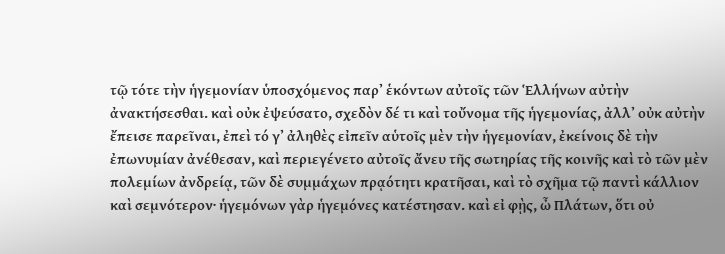τῷ τότε τὴν ἡγεμονίαν ὑποσχόμενος παρʼ ἑκόντων αὐτοῖς τῶν Ἑλλήνων αὐτὴν ἀνακτήσεσθαι. καὶ οὐκ ἐψεύσατο, σχεδὸν δέ τι καὶ τοὔνομα τῆς ἡγεμονίας, ἀλλʼ οὐκ αὐτὴν ἔπεισε παρεῖναι, ἐπεὶ τό γʼ ἀληθὲς εἰπεῖν αὑτοῖς μὲν τὴν ἡγεμονίαν, ἐκείνοις δὲ τὴν ἐπωνυμίαν ἀνέθεσαν, καὶ περιεγένετο αὐτοῖς ἄνευ τῆς σωτηρίας τῆς κοινῆς καὶ τὸ τῶν μὲν πολεμίων ἀνδρείᾳ, τῶν δὲ συμμάχων πρᾳότητι κρατῆσαι, καὶ τὸ σχῆμα τῷ παντὶ κάλλιον καὶ σεμνότερον· ἡγεμόνων γὰρ ἡγεμόνες κατέστησαν. καὶ εἰ φῂς, ὦ Πλάτων, ὅτι οὐ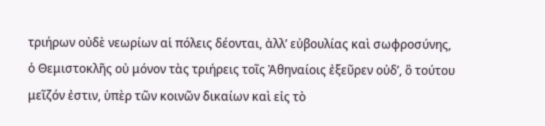τριήρων οὐδὲ νεωρίων αἱ πόλεις δέονται, ἀλλʼ εὐβουλίας καὶ σωφροσύνης, ὁ Θεμιστοκλῆς οὐ μόνον τὰς τριήρεις τοῖς Ἀθηναίοις ἐξεῦρεν οὐδʼ, ὃ τούτου μεῖζόν ἐστιν, ὑπὲρ τῶν κοινῶν δικαίων καὶ εἰς τὸ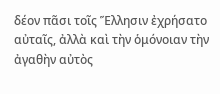δέον πᾶσι τοῖς Ἕλλησιν ἐχρήσατο αὐταῖς, ἀλλὰ καὶ τὴν ὁμόνοιαν τὴν ἀγαθὴν αὐτὸς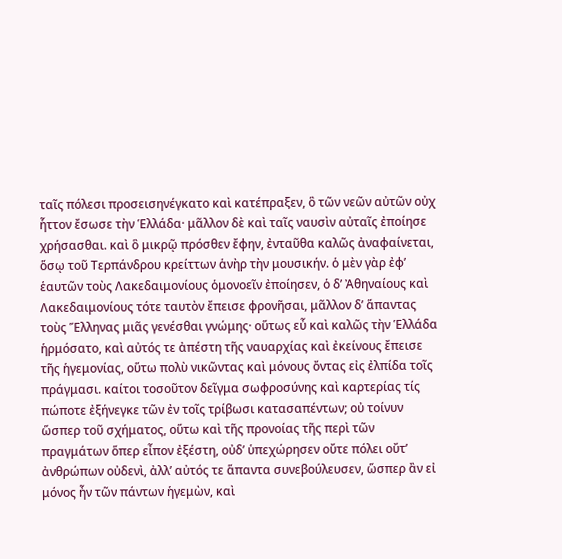ταῖς πόλεσι προσεισηνέγκατο καὶ κατέπραξεν, ὃ τῶν νεῶν αὐτῶν οὐχ ἧττον ἔσωσε τὴν Ἑλλάδα· μᾶλλον δὲ καὶ ταῖς ναυσὶν αὐταῖς ἐποίησε χρήσασθαι. καὶ ὃ μικρῷ πρόσθεν ἔφην, ἐνταῦθα καλῶς ἀναφαίνεται, ὅσῳ τοῦ Τερπάνδρου κρείττων ἁνὴρ τὴν μουσικήν. ὁ μὲν γὰρ ἐφʼ ἑαυτῶν τοὺς Λακεδαιμονίους ὁμονοεῖν ἐποίησεν, ὁ δʼ Ἀθηναίους καὶ Λακεδαιμονίους τότε ταυτὸν ἔπεισε φρονῆσαι, μᾶλλον δʼ ἅπαντας τοὺς Ἕλληνας μιᾶς γενέσθαι γνώμης· οὕτως εὖ καὶ καλῶς τὴν Ἑλλάδα ἡρμόσατο, καὶ αὐτός τε ἀπέστη τῆς ναυαρχίας καὶ ἐκείνους ἔπεισε τῆς ἡγεμονίας, οὕτω πολὺ νικῶντας καὶ μόνους ὄντας εἰς ἐλπίδα τοῖς πράγμασι. καίτοι τοσοῦτον δεῖγμα σωφροσύνης καὶ καρτερίας τίς πώποτε ἐξήνεγκε τῶν ἐν τοῖς τρίβωσι κατασαπέντων; οὐ τοίνυν ὥσπερ τοῦ σχήματος, οὕτω καὶ τῆς προνοίας τῆς περὶ τῶν πραγμάτων ὅπερ εἶπον ἐξέστη, οὐδʼ ὑπεχώρησεν οὔτε πόλει οὔτʼ ἀνθρώπων οὐδενὶ, ἀλλʼ αὐτός τε ἅπαντα συνεβούλευσεν, ὥσπερ ἂν εἰ μόνος ἦν τῶν πάντων ἡγεμὼν, καὶ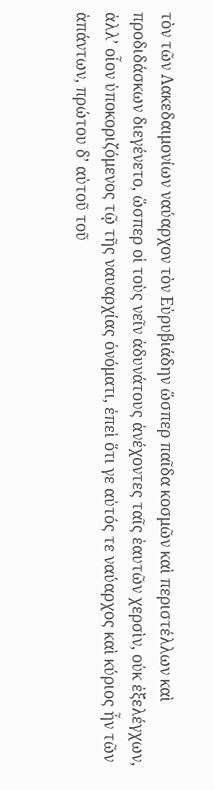τὸν τῶν Λακεδαιμονίων ναύαρχον τὸν Εὐρυβιάδην ὥσπερ παῖδα κοσμῶν καὶ περιστέλλων καὶ προδιδάσκων διεγένετο, ὥσπερ οἱ τοὺς νεῖν ἀδυνάτους ἀνέχοντες ταῖς ἑαυτῶν χερσὶν, οὐκ ἐξελέγχων, ἀλλʼ οἷον ὑποκοριζόμενος τῷ τῆς ναυαρχίας ὀνόματι, ἐπεὶ ὅτι γε αὐτός τε ναύαρχος καὶ κύριος ἦν τῶν ἁπάντων, πρώτου δʼ αὐτοῦ τοῦ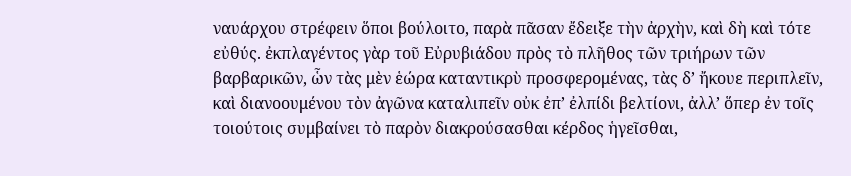ναυάρχου στρέφειν ὅποι βούλοιτο, παρὰ πᾶσαν ἔδειξε τὴν ἀρχὴν, καὶ δὴ καὶ τότε εὐθύς. ἐκπλαγέντος γὰρ τοῦ Εὐρυβιάδου πρὸς τὸ πλῆθος τῶν τριήρων τῶν βαρβαρικῶν, ὧν τὰς μὲν ἑώρα καταντικρὺ προσφερομένας, τὰς δʼ ἤκουε περιπλεῖν, καὶ διανοουμένου τὸν ἀγῶνα καταλιπεῖν οὐκ ἐπʼ ἐλπίδι βελτίονι, ἀλλʼ ὅπερ ἐν τοῖς τοιούτοις συμβαίνει τὸ παρὸν διακρούσασθαι κέρδος ἡγεῖσθαι,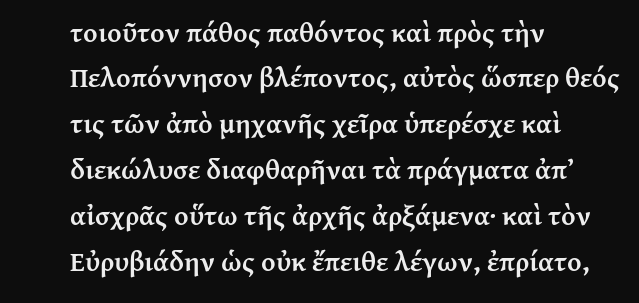τοιοῦτον πάθος παθόντος καὶ πρὸς τὴν Πελοπόννησον βλέποντος, αὐτὸς ὥσπερ θεός τις τῶν ἀπὸ μηχανῆς χεῖρα ὑπερέσχε καὶ διεκώλυσε διαφθαρῆναι τὰ πράγματα ἀπʼ αἰσχρᾶς οὕτω τῆς ἀρχῆς ἀρξάμενα· καὶ τὸν Εὐρυβιάδην ὡς οὐκ ἔπειθε λέγων, ἐπρίατο,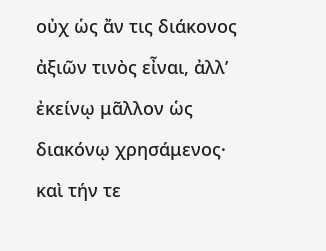οὐχ ὡς ἄν τις διάκονος ἀξιῶν τινὸς εἶναι, ἀλλʼ ἐκείνῳ μᾶλλον ὡς διακόνῳ χρησάμενος· καὶ τήν τε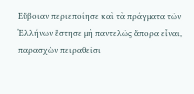Εὔβοιαν περιεποίησε καὶ τὰ πράγματα τῶν Ἑλλήνων ἔστησε μὴ παντελῶς ἄπορα εἶναι, παρασχὼν πειραθεῖσι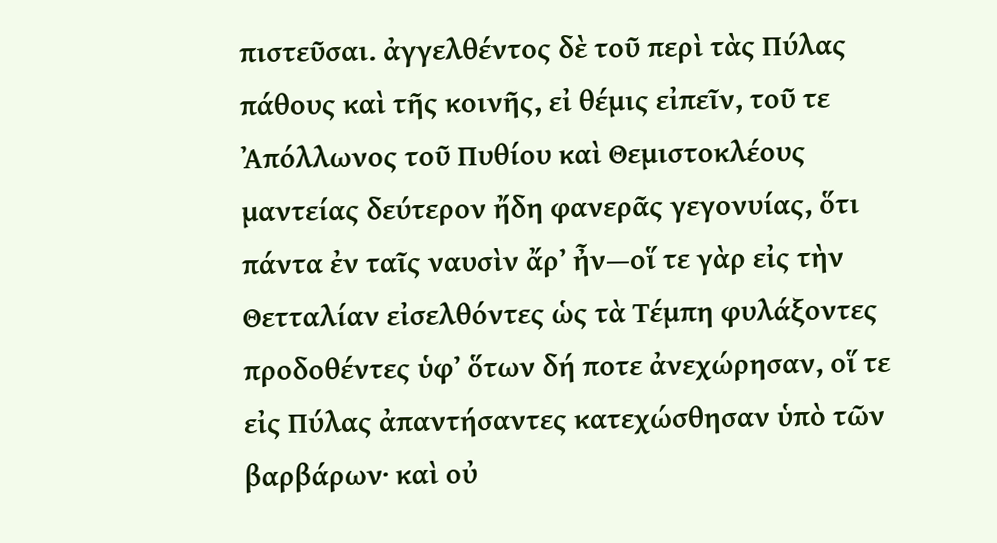πιστεῦσαι. ἀγγελθέντος δὲ τοῦ περὶ τὰς Πύλας πάθους καὶ τῆς κοινῆς, εἰ θέμις εἰπεῖν, τοῦ τε Ἀπόλλωνος τοῦ Πυθίου καὶ Θεμιστοκλέους μαντείας δεύτερον ἤδη φανερᾶς γεγονυίας, ὅτι πάντα ἐν ταῖς ναυσὶν ἄρʼ ἦν—οἵ τε γὰρ εἰς τὴν Θετταλίαν εἰσελθόντες ὡς τὰ Τέμπη φυλάξοντες προδοθέντες ὑφʼ ὅτων δή ποτε ἀνεχώρησαν, οἵ τε εἰς Πύλας ἀπαντήσαντες κατεχώσθησαν ὑπὸ τῶν βαρβάρων· καὶ οὐ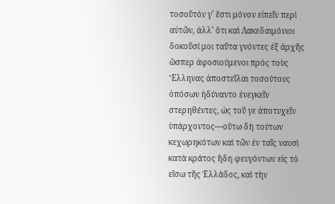τοσοῦτόν γʼ ἔστι μόνον εἰπεῖν περὶ αὐτῶν, ἀλλʼ ὅτι καὶ Λακεδαιμόνιοι δοκοῦσί μοι ταῦτα γνόντες ἐξ ἀρχῆς ὥσπερ ἀφοσιούμενοι πρὸς τοὺς Ἕλληνας ἀποστεῖλαι τοσούτους ὁπόσων ἠδύναντο ἐνεγκεῖν στερηθέντες, ὡς τοῦ γε ἀποτυχεῖν ὑπάρχοντος—οὕτω δὴ τούτων κεχωρηκότων καὶ τῶν ἐν ταῖς ναυσὶ κατὰ κράτος ἤδη φευγόντων εἰς τὸ εἴσω τῆς Ἑλλάδος, καὶ τὴν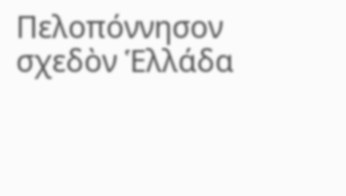Πελοπόννησον σχεδὸν Ἑλλάδα